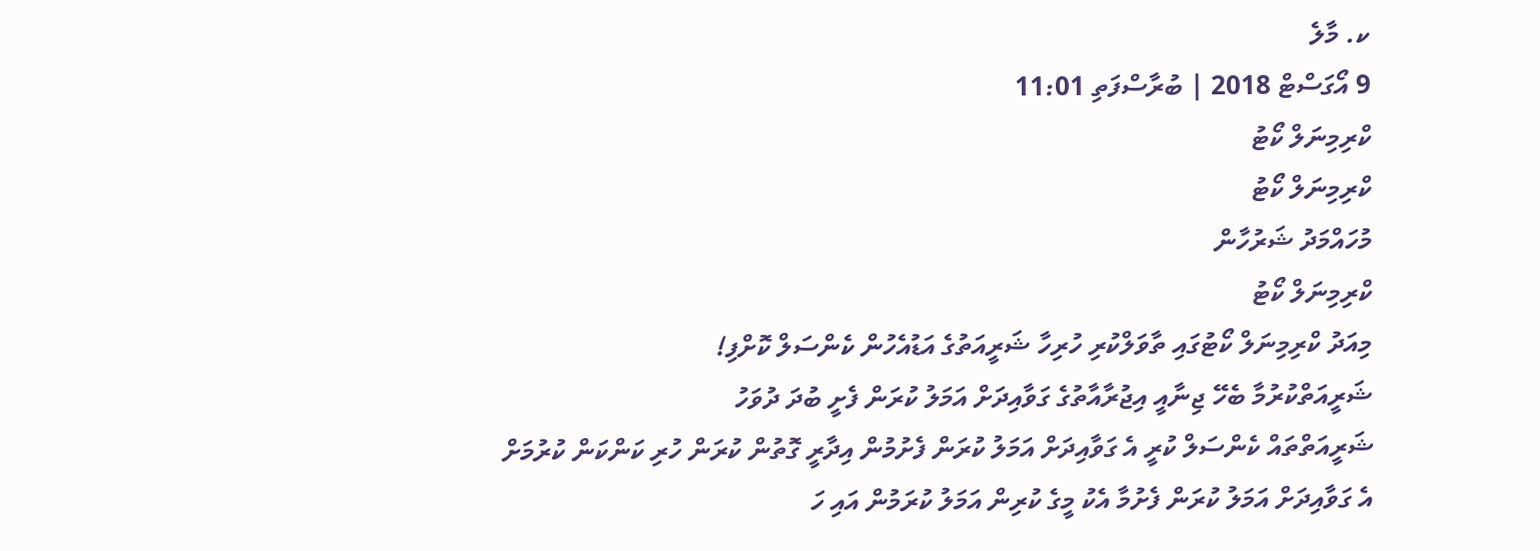ކ. މާލެ
9 އޯގަސްޓް 2018 | ބުރާސްފަތި 11:01
ކްރިމިނަލް ކޯޓު
ކްރިމިނަލް ކޯޓު
މުހައްމަދު ޝަރުހާން
ކްރިމިނަލް ކޯޓު
މިއަދު ކްރިމިނަލް ކޯޓުގައި ތާވަލްކުރި ހުރިހާ ޝަރީއަތުގެ އަޑުއެހުން ކެންސަލް ކޮށްފި!
ޝަރީއަތްކުރުމާ ބެހޭ ޖިނާއީ އިޖުރާއާތުގެ ގަވާއިދަށް އަމަލު ކުރަން ފެށީ ބުދަ ދުވަހު
ޝަރީއަތްތައް ކެންސަލް ކުރީ އެ ގަވާއިދަށް އަމަލު ކުރަން ފެށުމުން އިދާރީ ގޮތުން ކުރަން ހުރި ކަންކަން ކުރުމަށް
އެ ގަވާއިދަށް އަމަލު ކުރަން ފެށުމާ އެކު މީގެ ކުރިން އަމަލު ކުރަމުން އައި ހަ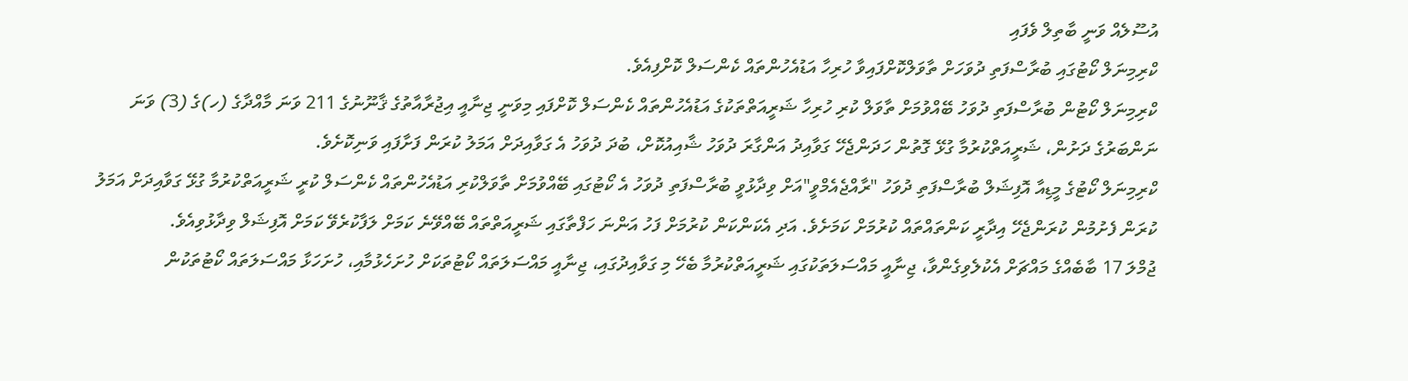އުސޫލެއް ވަނީ ބާތިލް ވެފައި
ކްރިމިނަލް ކޯޓުގައި ބުރާސްފަތި ދުވަހަށް ތާވަލްކޮށްފައިވާ ހުރިހާ އަޑުއެހުންތައް ކެންސަލް ކޮށްފިއެވެ.
ކްރިމިނަލް ކޯޓުން ބުރާސްފަތި ދުވަހު ބޭއްވުމަށް ތާވަލް ކުރި ހުރިހާ ޝަރީއަތްތަކުގެ އަޑުއެހުންތައް ކެންސަލް ކޮށްފައި މިވަނީ ޖިނާއީ އިޖުރާއާތުގެ ޤާނޫނުގެ 211 ވަނަ މާއްދާގެ (ހ)ގެ (3) ވަނަ ނަންބަރުގެ ދަށުން، ޝަރީއަތްކުރުމާ ގުޅޭ ގޮތުން ހަދަންޖެހޭ ގަވާއިދު އަންގާރަ ދުވަހު ޝާއިއުކޮށް، ބުދަ ދުވަހު އެ ގަވާއިދަށް އަމަލު ކުރަން ފަށާފައި ވަނިކޮށެވެ.
ކްރިމިނަލް ކޯޓުގެ މީޑިއާ އޮފިޝަލް ބުރާސްފަތި ދުވަހު "ރާއްޖެއެމްވީ"އަށް ވިދާޅުވީ ބުރާސްފަތި ދުވަހު އެ ކޯޓުގައި ބޭއްވުމަށް ތާވަލްކުރި އަޑުއެހުންތައް ކެންސަލް ކުރީ ޝަރީއަތްކުރުމާ ގުޅޭ ގަވާއިދަށް އަމަލު ކުރަން ފެށުމުން ކުރަންޖެހޭ އިދާރީ ކަންތައްތައް ކުރުމަށް ކަމަށެވެ. އަދި އެކަންކަން ކުރުމަށް ފަހު އަންނަ ހަފްތާގައި ޝަރީއަތްތައް ބޭއްވޭނެ ކަމަށް ލަފާކުރެވޭ ކަމަށް އޮފިޝަލް ވިދާޅުވިއެވެ.
ޖުމްލަ 17 ބާބެއްގެ މައްޗަށް އެކުލެވިގެންވާ، ޖިނާއީ މައްސަލަތަކުގައި ޝަރީއަތްކުރުމާ ބެހޭ މި ގަވާއިދުގައި، ޖިނާއީ މައްސަލަތައް ކޯޓުތަކަށް ހުށަހެޅުމާއި، ހުށަހަޅާ މައްސަލަތައް ކޯޓުތަކުން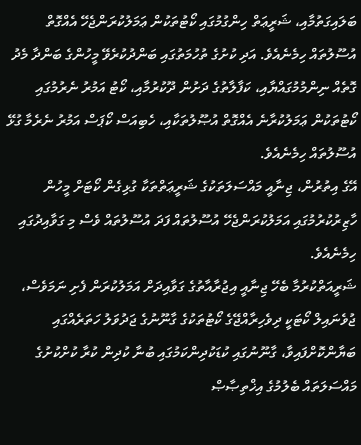ބަލައިގަތުމާއި، ޝަރީޢަތް ހިންގުމުގައި ކޯޓުތަކުން ޢަމަލުކުރަންޖެހޭ އެއްގޮތް އުސޫލުތައް ހިމެނެއެވެ. އަދި ކުށުގެ ތުހުމަތުގައި ބަންދުކުރެވޭ މީހުންގެ ބަންދާ މެދު ގޮތެއް ނިންމުމުގައްޔާއި، ކަފާލާތުގެ ދަށުން ދޫކުރުމާއި، ކޯޓު އަމުރު ނެރުމުގައި ކޯޓުތަކުން ޢަމަލުކުރާނެ އެއްގޮތް އުޞޫލުތަކާއި، ހެބިއަސް ކޯޕަސް އަމުރު ނެރެމާ ގުޅޭ އުސޫލުތައް ހިމެނެއެވެ.
އޭގެ އިތުރުން، ޖިނާއީ މައްސަލަތަކުގެ ޝަރީޢަތްތަކާ ގުޅިގެން ކޯޓަށް މީހުން ހާޒިރުކުރުމުގައި އަމަލުކުރަންޖެހޭ އުސޫލުތައް ފަދަ އުސޫލުތައް ވެސް މި ގަވާއިދުގައި ހިމެނެއެވެ.
ޝަރީއަތްކުރުމާ ބެހޭ ޖިނާއީ އިޖުރާއާތުގެ ގަވާއިދަށް އަމަލުކުރަން ފެށި ނަމަވެސް، ޖުވެނައިލް ކޯޓަކީ ދިވެހިރާއްޖޭގެ ކޯޓުތަކުގެ ގާނޫނުގެ ޖަދުވަލު ހަތަރެއްގައި ބަޔާންކޮށްފައިވާ، ގާނޫނުގައި ކުޑަކުދިންކަމުގައި ބުނާ ކުދިން ކުރާ ކުށްކުށުގެ މައްސަލަތައް ބެލުމުގެ އިޚްތިޞާޞް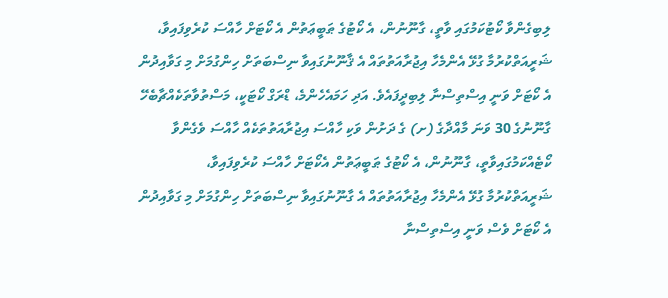ލިބިގެންވާ ކޯޓުކަމުގައި ވާތީ، ގާނޫނުން، އެ ކޯޓުގެ ޠަބީޢަތުން އެ ކޯޓަށް ހާއްސަ ކުރެވިފައިވާ، ޝަރީއަތްކުރުމާ ގުޅޭ އެންމެހާ އިޖުރާއަތުތައް އެ ޤާނޫނުގައިވާ ނިސްބަތަށް ހިންގުމަށް މި ގަވާއިދުން އެ ކޯޓަށް ވަނީ އިސްތިސްނާ ލިބިދީފައެވެ. އަދި ހަމައެހެންމެ، ޑްރަގް ކޯޓަކީ، މަސްތުވާތަކެއްޗާބެހޭ ގާނޫނުގެ 30 ވަނަ މާއްދާގެ (ށ) ގެ ދަށުން ވަކި ހާއްސަ އިޖުރާއަތުތަކެއް ހާއްސަ ވެގެންވާ ކޯޓެއްކަމުގައިވާތީ، ގާނޫނުން، އެ ކޯޓުގެ ޠަބީޢަތުން އެކޯޓަށް ހާއްސަ ކުރެވިފައިވާ، ޝަރީއަތްކުރުމާ ގުޅޭ އެންމެހާ އިޖުރާއަތުތައް އެ ގާނޫނުގައިވާ ނިސްބަތަށް ހިންގުމަށް މި ގަވާއިދުން އެ ކޯޓަށް ވެސް ވަނީ އިސްތިސްނާ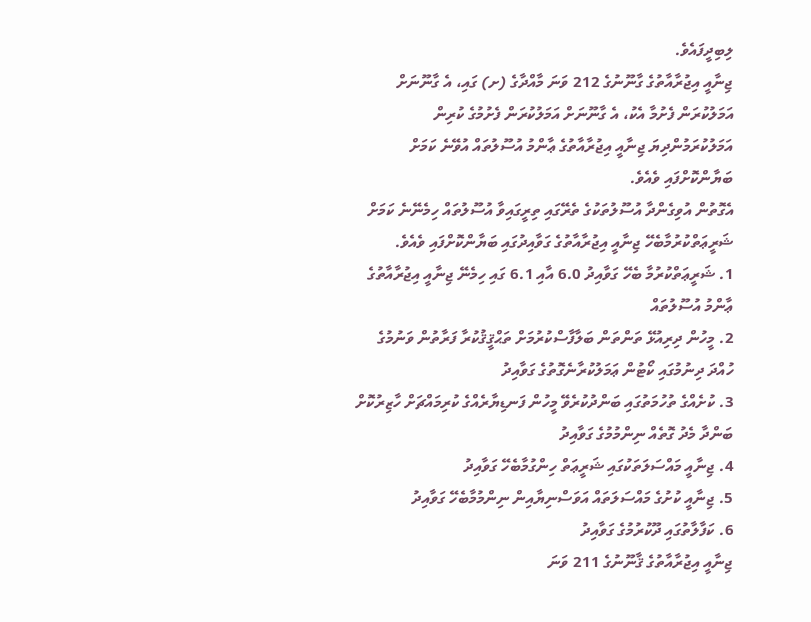ލިބިދީފައެވެ.
ޖިނާއީ އިޖުރާއާތުގެ ގާނޫނުގެ 212 ވަނަ މާއްދާގެ (ށ) ގައި، އެ ގާނޫނަށް އަމަލުކުރަން ފެށުމާ އެކު، އެ ގާނޫނަށް އަމަލުކުރަން ފެށުމުގެ ކުރިން އަމަލުކުރަމުންދިޔަ ޖިނާއީ އިޖުރާއާތުގެ ޢާންމު އުސޫލުތައް އުވޭނެ ކަމަށް ބަޔާންކޮށްފައި ވެއެވެ.
އެގޮތުން އުވިގެންދާ އުސޫލުތަކުގެ ތެރޭގައި ތިރީގައިވާ އުސޫލުތައް ހިމެނޭނެ ކަމަށް ޝަރީޢަތްކުރުމާބެހޭ ޖިނާއީ އިޖުރާއާތުގެ ގަވާއިދުގައި ބަޔާންކޮށްފައި ވެއެވެ.
1. ޝަރީޢަތްކުރުމާ ބެހޭ ގަވާއިދު 6.0 އާއި 6.1 ގައި ހިމެނޭ ޖިނާއީ އިޖުރާއާތުގެ ޢާންމު އުސޫލުތައް
2. މީހުން ދިރިއުޅޭ ތަންތަން ބަލާފާސްކުރުމަށް ތަޙްޤީޤުކުރާ ފަރާތުން ވަނުމުގެ ހުއްދަ ދިނުމުގައި ކޯޓުން ޢަމަލުކުރާނެގޮތުގެ ގަވާއިދު
3. ކުށެއްގެ ތުހުމަތުގައި ބަންދުކުރެވޭ މީހުން ފަނޑިޔާރެއްގެ ކުރިމައްޗަށް ހާޒިރުކޮށް ބަންދާ މެދު ގޮތެއް ނިންމުމުގެ ގަވާއިދު
4. ޖިނާއީ މައްސަލަތަކުގައި ޝަރީޢަތް ހިންގުމާބެހޭ ގަވާއިދު
5. ޖިނާއީ ކުށުގެ މައްސަލަތައް އަވަސްނިޔާއިން ނިންމުމާބެހޭ ގަވާއިދު
6. ކަފާލާތުގައި ދޫކުރުމުގެ ގަވާއިދު
ޖިނާއީ އިޖުރާއާތުގެ ޤާނޫނުގެ 211 ވަނަ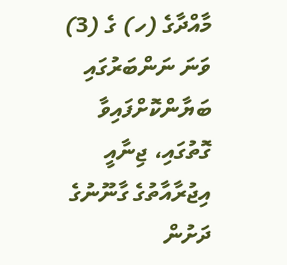މާއްދާގެ (ހ) ގެ (3) ވަނަ ނަންބަރުގައި ބަޔާންކޮށްފައިވާ ގޮތުގައި، ޖިނާއީ އިޖުރާއާތުގެ ގާނޫނުގެ ދަށުން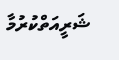ޝަރީއަތްކުރުމާ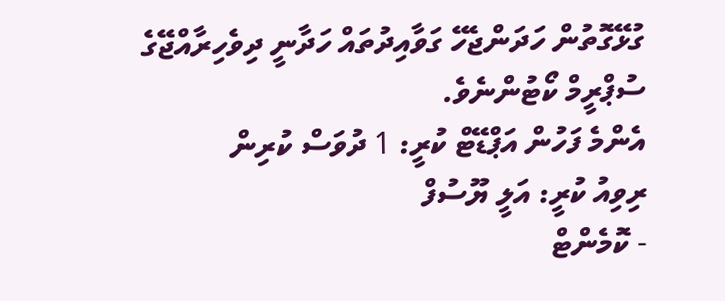ގުޅޭގޮތުން ހަދަންޖެހޭ ގަވާއިދުތައް ހަދާނީ ދިވެހިރާއްޖޭގެ ސުޕްރީމް ކޯޓުންނެވެ.
އެންމެ ފަހުން އަޕްޑޭޓް ކުރީ: 1 ދުވަސް ކުރިން
ރިވިއު ކުރީ: އަލީ ޔޫސުފް
- ކޮމެންޓް